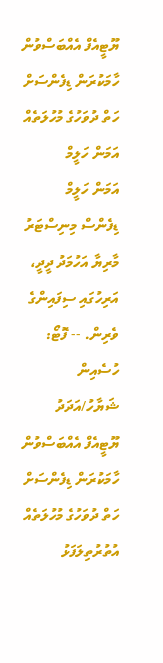ޔޫޓީއެފް އެއްބަސްވުން ހާމަކުރަން ޑިފެންސަށް ހަތް ދުވަހުގެ މުހުލަތެއް
އަމަން ހަލީމް
އަމަން ހަލީމް
ޑިފެންސް މިނިސްޓަރު މާރިޔާ އަހުމަދު ދީދީ، އަރިހުގައި ސިފައިންގެ ވެރިން. -- ފޮޓޯ: ހުސެއިން ޝަޔާހު/އަދަދު
ޔޫޓީއެފް އެއްބަސްވުން ހާމަކުރަން ޑިފެންސަށް ހަތް ދުވަހުގެ މުހުލަތެއް
އުތުރުތިލަފަޅު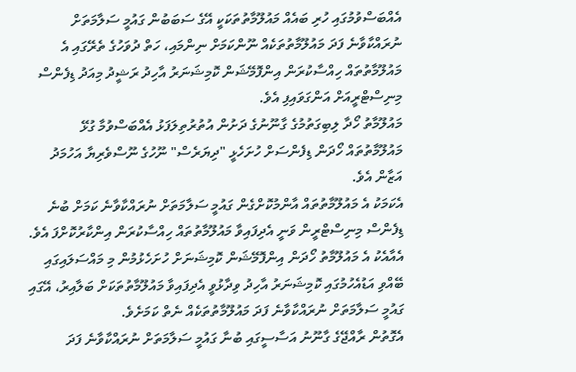އެއްބަސްވުމުގައި ހުރި ބައެއް މައުލޫމާތުތަކަކީ އޭގެ ސަބަބުން ގައުމީ ސަލާމަތަށް ނުރައްކާވާނެ ފަދަ މައުލޫމާތުތަކެއް ނޫންކަމަށް ނިންމައި، ހަތް ދުވަހުގެ ތެރޭގައި އެ މައުލޫމާތުތައް ހިއްސާކުރަން އިންފޮމޭޝަން ކޮމިޝަނަރު އާހިދު ރަޝީދު މިއަދު ޑިފެންސް މިނިސްޓްރީއަށް އަންގަވައިފި އެވެ.
މައުލޫމާތު ހޯދާ ލިބިގަތުމުގެ ގާނޫނުގެ ދަށުން އުތުރުތިލަފަޅު އެއްބަސްވުމާ ގުޅޭ މައުލޫމާތުތައް ހޯދަން ޑިފެންސަށް ހުށަހެޅީ "ދިޔަރެސް" ނޫހުގެ ނޫސްވެރިޔާ އަހުމަދު އަޒާން އެވެ.
އެކަމަކު އެ މައުލޫމާތުތައް އާންމުކޮށްގެން ގައުމީ ސަލާމަތަށް ނުރައްކާވާނެ ކަމަށް ބުނެ ޑިފެންސް މިނިސްޓްރީން ވަނީ އެދިފައިވާ މައުލޫމާތުތައް ހިއްސާކުރަން އިންކާރުކޮށްފަ އެވެ.
އެއާއެކު އެ މައުލޫމާތު ހޯދަން އިންފޮމޭޝަން ކޮމިޝަނަށް ހުށަހެޅުމުން މި މައްސަލައިގައި ބޭއްވި އަޑުއެހުމުގައި ކޮމިޝަނަރު އާހިދު ވިދާޅުވީ އެދިފައިވާ މައުލޫމާތުތަކަށް ބަލާއިރު، އޭގައި ގައުމީ ސަލާމަތަށް ނުރައްކާވާނެ ފަދަ މައުލޫމާތުތަކެއް ނެތް ކަމަށެވެ.
އެގޮތުން ރާއްޖޭގެ ގާނޫނު އަސާސީގައި ބުނާ ގައުމީ ސަލާމަތަށް ނުރައްކާވާނެ ފަދަ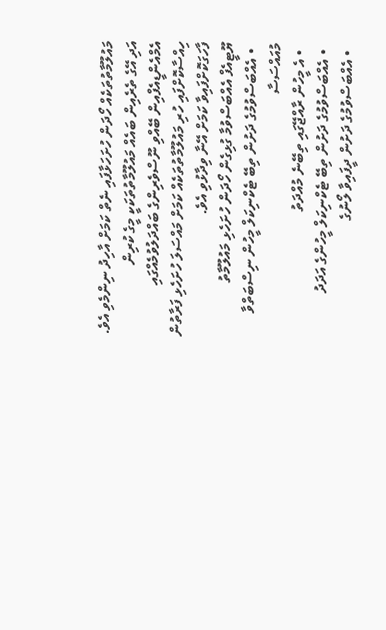މައުލޫމާތުތަކެއް ހޯދަން ހުށަހަޅާފައި ނެތް ކަމަށް އާހިދު ނިންމެވި އެވެ.
އަދި އޭގެ ތެރެއިން ބައެއް މައުލޫމާތުތަކަކީ މީގެ ކުރިން އެމްއެންޑީއެފްއިން ބޭއްވި ނޫސްވެރިންގެ ބައްދަލުވުމެއްގައި ހިއްސާކޮށްފައި ހުރި މައުލޫމާތުތަކެއް ކަމަށް މައްސަލަ ހުށަހެޅި ފަރާތުން ފާހަގަކޮށްފައިވާ ކަމަށް އޭނާ ވިދާޅުވި އެވެ.
ޔޫޓީއެފް އެއްބަސްވުމާ ގުޅިގެން ހޯދަން ހުށަހެޅި މައުލޫމާތު
  • އެއްބަސްވުމުގެ ދަށުން ތިބޭ ޓެކްނިކަލް މީހުން ނިސްބަތްވާ މުއައްސަސާ
  • އެ މީހުން ރާއްޖޭގައި ތިބޭނެ މުއްދަތު
  • އެއްބަސްވުމުގެ ދަށުން ތިބޭ ޓެކްނިކަލް މީހުންގެ އަދަދު
  • އެއްބަސްވުމުގެ ދަށުން ދީފައިވާ ލޯނުގެ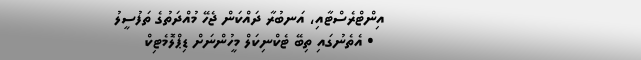އިންޓްރެސްޓާއި، އަނބުރާ ދައްކަން ޖެހޭ މުއްދަތުގެ ތަފުސީލު
  • އެތެނުގައި ތިބޭ ޓެކްނިކަލް މީހުންނަށް ޑިޕްލޮމެޓިކް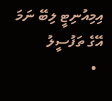އިމިއުނިޓީ ލިބޭ ނަމަ އޭގެ ތަފުސީލު
  •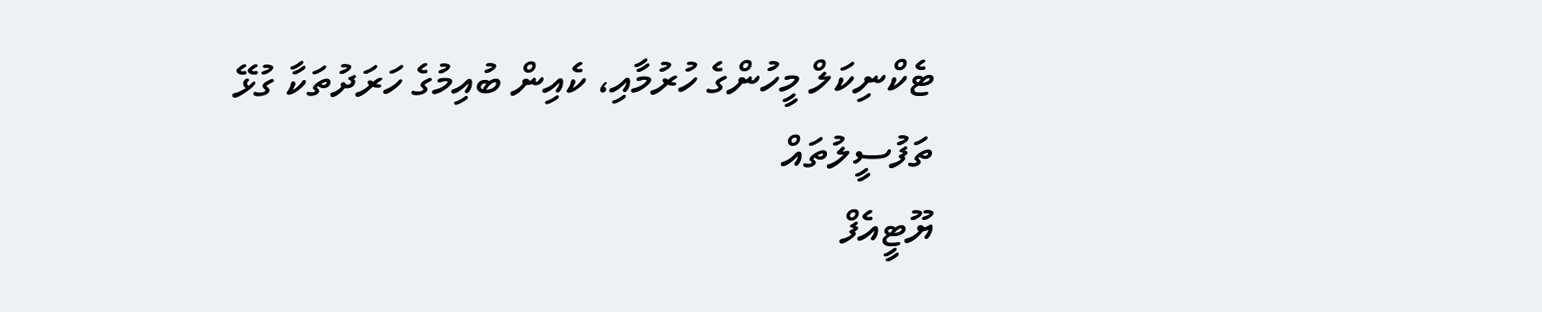ޓެކްނިކަލް މީހުންގެ ހުރުމާއި، ކެއިން ބުއިމުގެ ހަރަދުތަކާ ގުޅޭ ތަފުސީލުތައް
ޔޫޓީއެފް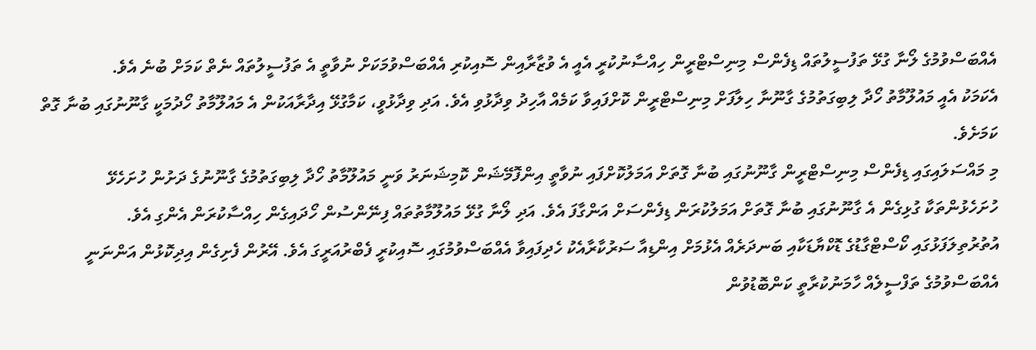އެއްބަސްވުމުގެ ލޯނާ ގުޅޭ ތަފުސީލުތައް ޑިފެންސް މިނިސްޓްރީން ހިއްސާނުކުރީ އެއީ އެ ވުޒާރާއިން ސޮއިކުރި އެއްބަސްވުމަކަށް ނުވާތީ އެ ތަފުސީލުތައް ނެތް ކަމަށް ބުނެ އެވެ.
އެކަމަކު އެއީ މައުލޫމާތު ހޯދާ ލިބިގަތުމުގެ ގާނޫނާ ހިލާފަށް މިނިސްޓްރީން ކޮށްފައިވާ ކަމެއް އާހިދު ވިދާޅުވި އެވެ. އަދި ވިދާޅުވީ، ކަމާގުޅޭ އިދާރާއަކުން އެ މައުލޫމާތު ހޯދުމަކީ ގާނޫނުގައި ބުނާ ގޮތް ކަމަށެވެ.
މި މައްސަލައިގައި ޑިފެންސް މިނިސްޓްރީން ގާނޫނުގައި ބުނާ ގޮތަށް އަމަލުކޮށްފައި ނުވާތީ އިންފޮމޭޝަން ކޮމިޝަނަރު ވަނީ މައުލޫމާތު ހޯދާ ލިބިގަތުމުގެ ގާނޫނުގެ ދަށުން ހުށަހެޅޭ ހުށަހެޅުންތަކާ ގުޅިގެން އެ ގާނޫނުގައި ބުނާ ގޮތަށް އަމަލުކުރަން ޑިފެންސަށް އަންގާފަ އެވެ. އަދި ލޯނާ ގުޅޭ މައުލޫމާތުތައް ފިނޭންސުން ހޯދައިގެން ހިއްސާކުރަން އެންގި އެވެ.
އުތުރުތިލަފަޅުގައި ކޯސްޓްގާޑުގެ ޑޮކްޔާޑަކާއި ބަނދަރެއް އެޅުމަށް އިންޑިއާ ސަރުކާރާއެކު ހެދިފައިވާ އެއްބަސްވުމުގައި ސޮއިކުރީ ފެބްރުއަރީގަ އެވެ. އޭރުން ފެށިގެން އިދިކޮޅުން އަންނަނީ އެއްބަސްވުމުގެ ތަފްސީލެއް ހާމަނުކުރާތީ ކަންބޮޑުވުން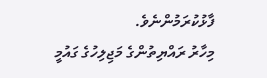ފާޅުކުރަމުންނެވެ.
މިހާރު ރައްޔިތުންގެ މަޖިލިހުގެ ގައުމީ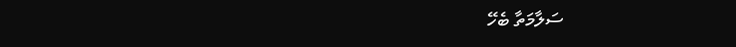ސަލާމަތާ ބެހޭ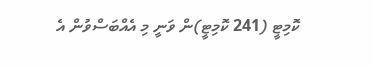ކޮމިޓީ (241 ކޮމިޓީ)ން ވަނީ މި އެއްބަސްވުން އެ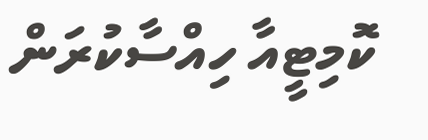ކޮމިޓީއާ ހިއްސާކުރަން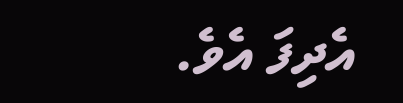އެދިފަ އެވެ.